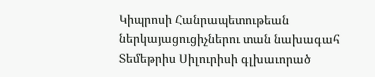Կիպրոսի Հանրապետութեան ներկայացուցիչներու տան նախագահ Տեմեթրիս Սիլուրիսի գլխաւորած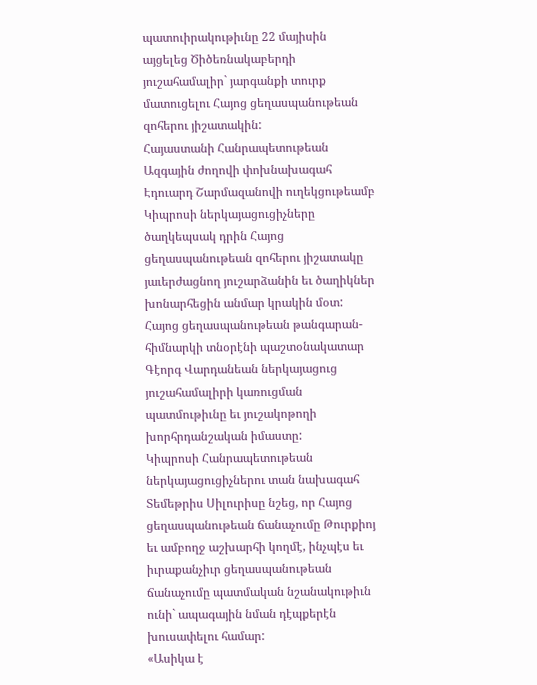պատուիրակութիւնը 22 մայիսին այցելեց Ծիծեռնակաբերդի յուշահամալիր` յարգանքի տուրք մատուցելու Հայոց ցեղասպանութեան զոհերու յիշատակին:
Հայաստանի Հանրապետութեան Ազգային ժողովի փոխնախագահ Էդուարդ Շարմազանովի ուղեկցութեամբ Կիպրոսի ներկայացուցիչները ծաղկեպսակ դրին Հայոց ցեղասպանութեան զոհերու յիշատակը յաւերժացնող յուշարձանին եւ ծաղիկներ խոնարհեցին անմար կրակին մօտ:
Հայոց ցեղասպանութեան թանգարան-հիմնարկի տնօրէնի պաշտօնակատար Գէորգ Վարդանեան ներկայացուց յուշահամալիրի կառուցման պատմութիւնը եւ յուշակոթողի խորհրդանշական իմաստը:
Կիպրոսի Հանրապետութեան ներկայացուցիչներու տան նախագահ Տեմեթրիս Սիլուրիսը նշեց, որ Հայոց ցեղասպանութեան ճանաչումը Թուրքիոյ եւ ամբողջ աշխարհի կողմէ, ինչպէս եւ իւրաքանչիւր ցեղասպանութեան ճանաչումը պատմական նշանակութիւն ունի` ապագային նման դէպքերէն խուսափելու համար:
«Ասիկա է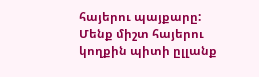հայերու պայքարը: Մենք միշտ հայերու կողքին պիտի ըլլանք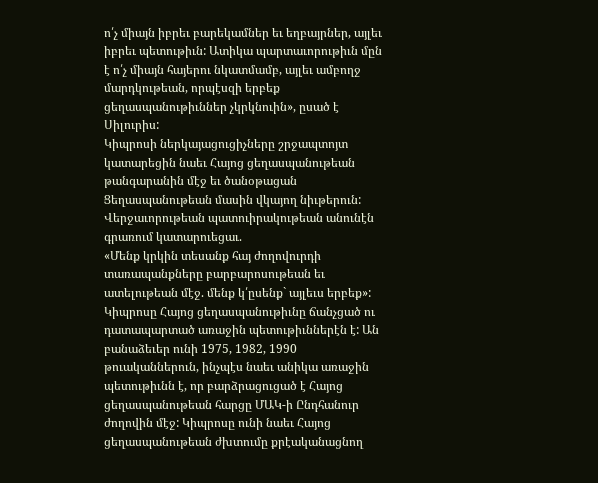ո՛չ միայն իբրեւ բարեկամներ եւ եղբայրներ, այլեւ իբրեւ պետութիւն: Ատիկա պարտաւորութիւն մըն է ո՛չ միայն հայերու նկատմամբ, այլեւ ամբողջ մարդկութեան, որպէսզի երբեք ցեղասպանութիւններ չկրկնուին», ըսած է Սիլուրիս:
Կիպրոսի ներկայացուցիչները շրջապտոյտ կատարեցին նաեւ Հայոց ցեղասպանութեան թանգարանին մէջ եւ ծանօթացան Ցեղասպանութեան մասին վկայող նիւթերուն: Վերջաւորութեան պատուիրակութեան անունէն գրառում կատարուեցաւ.
«Մենք կրկին տեսանք հայ ժողովուրդի տառապանքները բարբարոսութեան եւ ատելութեան մէջ. մենք կ՛ըսենք` այլեւս երբեք»:
Կիպրոսը Հայոց ցեղասպանութիւնը ճանչցած ու դատապարտած առաջին պետութիւններէն է: Ան բանաձեւեր ունի 1975, 1982, 1990 թուականներուն, ինչպէս նաեւ անիկա առաջին պետութիւնն է, որ բարձրացուցած է Հայոց ցեղասպանութեան հարցը ՄԱԿ-ի Ընդհանուր ժողովին մէջ: Կիպրոսը ունի նաեւ Հայոց ցեղասպանութեան ժխտումը քրէականացնող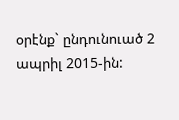օրէնք` ընդունուած 2 ապրիլ 2015-ին: